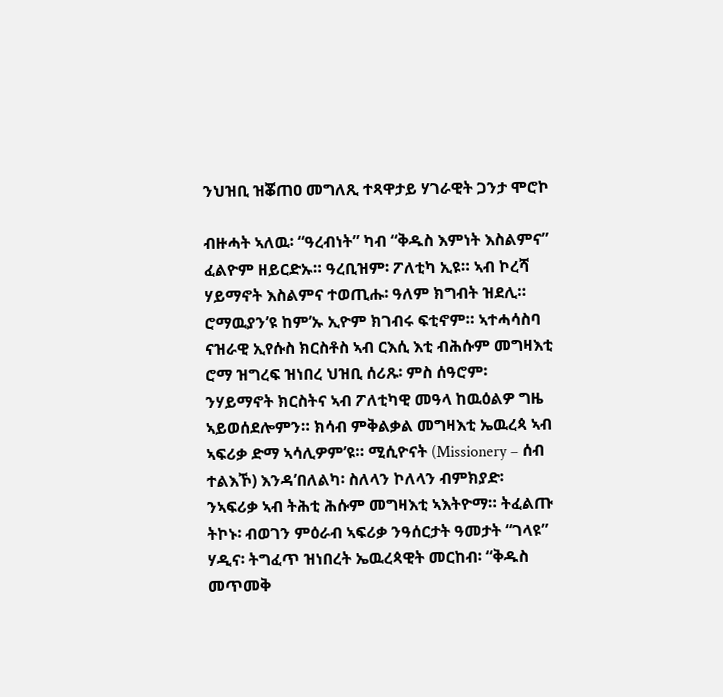ንህዝቢ ዝቖጠዐ መግለጺ ተጻዋታይ ሃገራዊት ጋንታ ሞሮኮ

ብዙሓት ኣለዉ፡ “ዓረብነት” ካብ “ቅዱስ እምነት እስልምና” ፈልዮም ዘይርድኡ። ዓረቢዝም፡ ፖለቲካ ኢዩ። ኣብ ኮረሻ ሃይማኖት እስልምና ተወጢሑ፡ ዓለም ክግብት ዝደሊ። ሮማዉያን’ዩ ከም’ኡ ኢዮም ክገብሩ ፍቲኖም። ኣተሓሳስባ ናዝራዊ ኢየሱስ ክርስቶስ ኣብ ርእሲ እቲ ብሕሱም መግዛእቲ ሮማ ዝግረፍ ዝነበረ ህዝቢ ሰሪጹ፡ ምስ ሰዓሮም፡ ንሃይማኖት ክርስትና ኣብ ፖለቲካዊ መዓላ ከዉዕልዎ ግዜ ኣይወሰደሎምን። ክሳብ ምቅልቃል መግዛእቲ ኤዉረጳ ኣብ ኣፍሪቃ ድማ ኣሳሊዎም’ዩ። ሚሲዮናት (Missionery – ሰብ ተልእኾ) እንዳ’በለልካ፡ ስለላን ኮለላን ብምክያድ፡ ንኣፍሪቃ ኣብ ትሕቲ ሕሱም መግዛእቲ ኣእትዮማ። ትፈልጡ ትኮኑ፡ ብወገን ምዕራብ ኣፍሪቃ ንዓሰርታት ዓመታት “ገላዩ” ሃዲና፡ ትግፈጥ ዝነበረት ኤዉረጳዊት መርከብ፡ “ቅዱስ መጥመቅ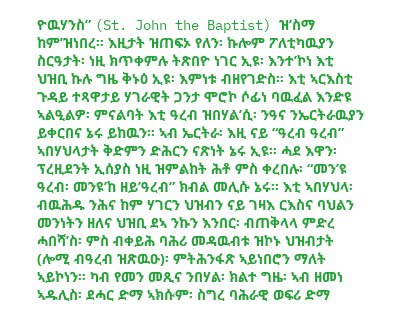ዮዉሃንስ” (St. John the Baptist) ዝ’ስማ ከም’ዝነበረ። እዚታት ዝጠፍኦ የለን፡ ኩሎም ፖለቲካዉያን ስርዓታት፡ ነዚ ክጥቀምሉ ትጽበዮ ነገር ኢዩ፡ እንተ’ኮነ እቲ ህዝቢ ኩሉ ግዜ ቅኑዕ ኢዩ፡ እምነቱ ብዘየገድስ። እቲ ኣርእስቲ ጉዳይ ተጻዋታይ ሃገራዊት ጋንታ ሞሮኮ ሶፊነ ባዉፈል እንድዩ ኣልዒልዎ፡ ምናልባት እቲ ዓረብ ዝበሃል’ሲ፡ ንዓና ንኤርትራዉያን ይቀርበና ኔሩ ይከዉን። ኣብ ኤርትራ፡ እዚ ናይ “ዓረብ ዓረብ” ኣበሃህላታት ቅድምን ድሕርን ናጽነት ኔሩ ኢዩ። ሓደ እዋን፡ ፕረዚደንት ኢሰያስ ነዚ ዝምልከት ሕቶ ምስ ቀረበሉ፡ “መን’ዩ ዓረብ፡ መንዩ’ከ ዘይ’ዓረብ” ክብል መሊሱ ኔሩ። እቲ ኣበሃህላ፡ ብዉሕዱ ንሕና ከም ሃገርን ህዝብን ናይ ገዛእ ርእስና ባህልን መንነትን ዘለና ህዝቢ ደኣ ንኩን እንበር፡ ብጠቅላላ ምድረ ሓበሻ’ስ፡ ምስ ብቀይሕ ባሕሪ መዳዉብቱ ዝኮኑ ህዝብታት (ሎሚ ብዓረብ ዝጽዉዑ)፡ ምትሕንፋጽ ኣይነበሮን ማለት ኣይኮነን። ካብ የመን መጺና ንበሃል፡ ክልተ ግዜ፡ ኣብ ዘመነ ኣዱሊስ፡ ደሓር ድማ ኣክሱም፡ ስግረ ባሕራዊ ወፍሪ ድማ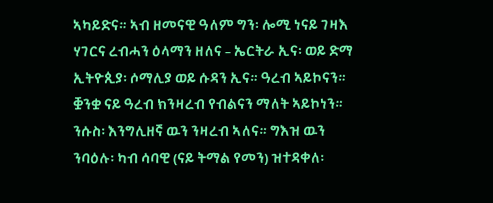ኣካይድና። ኣብ ዘመናዊ ዓለም ግን፡ ሎሚ ነናይ ገዛእ ሃገርና ረብሓን ዕላማን ዘለና – ኤርትራ ኢና፡ ወይ ድማ ኢትዮጲያ፡ ሶማሊያ ወይ ሱዳን ኢና። ዓረብ ኣይኮናን። ቛንቋ ናይ ዓረብ ክንዛረብ የብልናን ማለት ኣይኮነን። ንሱስ፡ እንግሊዘኛ ዉን ንዛረብ ኣለና። ግእዝ ዉን ንባዕሉ፡ ካብ ሳባዊ (ናይ ትማል የመን) ዝተዳቀለ፡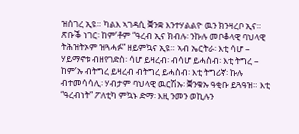ዝሰገረ ኢዩ። ካልእ ኣገዳሲ ቛንቋ እንተሃልልዮ ዉን ክንዛረቦ ኢና። ጽቡቕ ነገር፡ ከም’ቶም “ዓረብ ኢና ክብሉ፡ ንኩሉ መቦቆላዊ ባህላዊ ትሕዝትኦም ዝጓሓፉ” ዘይምኳና ኢዩ። ኣብ ኤርትራ፡ እቲ ሳሆ – ሃይማኖቱ ብዘየገድስ፡ ሳሆ ይዛረብ፡ ብሳሆ ይሓስብ፡ እቲ ትግረ – ከም’ኡ ብትግረ ይዛረብ ብትግረ ይሓስብ፡ እቲ ትግሪኛ፡ ኩሉ ብተመሳሳሊ፡ ሃብታም ባህላዊ ዉርሽኡ፡ ቛንቁኡ ዓቂቡ ይጓዓዝ። እቲ “ዓረብነት” ፖለቲካ ምኳኑ ድማ፡ እዚ ንመን ወኪሉን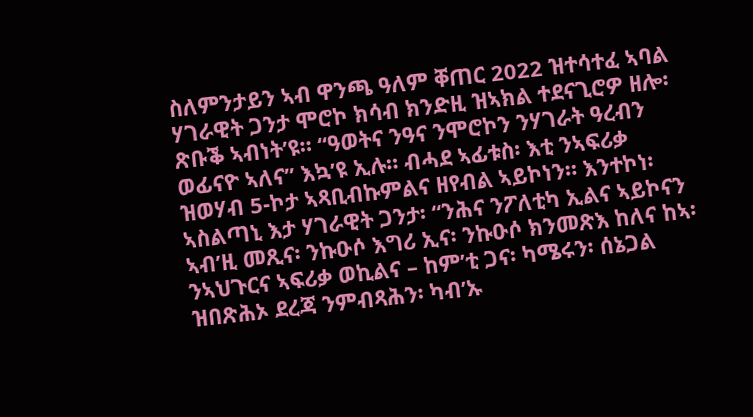ስለምንታይን ኣብ ዋንጫ ዓለም ቐጠር 2022 ዝተሳተፈ ኣባል ሃገራዊት ጋንታ ሞሮኮ ክሳብ ክንድዚ ዝኣክል ተደናጊሮዎ ዘሎ፡ ጽቡቕ ኣብነት’ዩ። “ዓወትና ንዓና ንሞሮኮን ንሃገራት ዓረብን ወፊናዮ ኣለና” እኳ’ዩ ኢሉ። ብሓደ ኣፊቱስ፡ እቲ ንኣፍሪቃ ዝወሃብ 5-ኮታ ኣጻቢብኩምልና ዘየብል ኣይኮነን። እንተኮነ፡ ኣስልጣኒ እታ ሃገራዊት ጋንታ፡ “ንሕና ንፖለቲካ ኢልና ኣይኮናን ኣብ’ዚ መጺና፡ ንኩዑሶ እግሪ ኢና፡ ንኩዑሶ ክንመጽእ ከለና ከኣ፡ ንኣህጉርና ኣፍሪቃ ወኪልና – ከም’ቲ ጋና፡ ካሜሩን፡ ሰኔጋል ዝበጽሕኦ ደረጃ ንምብጻሕን፡ ካብ’ኡ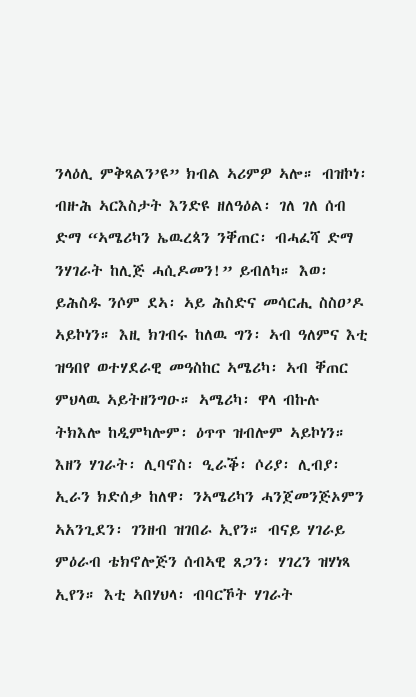ንላዕሊ ምቅጻልን’ዩ” ክብል ኣሪምዎ ኣሎ። ብዝኮነ፡ ብዙሕ ኣርእስታት እንድዩ ዘለዓዕል፡ ገለ ገለ ሰብ ድማ “ኣሜሪካን ኤዉረጳን ንቐጠር፡ ብሓፈሻ ድማ ንሃገራት ከሊጅ ሓሲዶመን!” ይብለካ። እወ፡ ይሕስዱ ንሶም ደኣ፡ ኣይ ሕስድና መሳርሒ ስስዐ’ዶ ኣይኮነን። እዚ ክገብሩ ከለዉ ግን፡ ኣብ ዓለምና እቲ ዝዓበየ ወተሃደራዊ መዓስከር ኣሜሪካ፡ ኣብ ቐጠር ምህላዉ ኣይትዘንግዑ። ኣሜሪካ፡ ዋላ ብኩሉ ትክእሎ ከዲምካሎም፡ ዕጥጥ ዝብሎም ኣይኮነን። እዘን ሃገራት፡ ሊባኖስ፡ ዒራቕ፡ ሶሪያ፡ ሊብያ፡ ኢራን ክድሰቃ ከለዋ፡ ንኣሜሪካን ሓንጀመንጅኦምን ኣአንጊደን፡ ገንዘብ ዝገበራ ኢየን። ብናይ ሃገራይ ምዕራብ ቴክኖሎጅን ሰብኣዊ ጸጋን፡ ሃገረን ዝሃነጻ ኢየን። እቲ ኣበሃህላ፡ ብባርኾት ሃገራት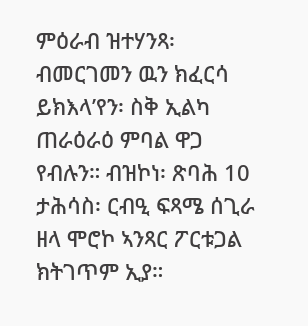ምዕራብ ዝተሃንጻ፡ ብመርገመን ዉን ክፈርሳ ይክእላ’የን፡ ስቅ ኢልካ ጠራዕራዕ ምባል ዋጋ የብሉን። ብዝኮነ፡ ጽባሕ 10 ታሕሳስ፡ ርብዒ ፍጻሜ ሰጊራ ዘላ ሞሮኮ ኣንጻር ፖርቱጋል ክትገጥም ኢያ።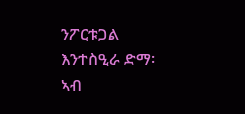ንፖርቱጋል እንተስዒራ ድማ፡ ኣብ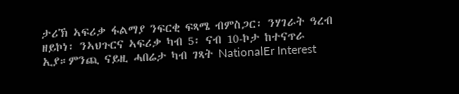ታሪኽ ኣፍሪቃ ፋልማያ ንፍርቂ ፍጻሜ ብምስጋር፡ ንሃገራት ዓረብ ዘይኮነ፡ ንኣህጉርና ኣፍሪቃ ካብ 5፡ ናብ 10-ኮታ ከተናጥራ ኢያ።ምንጪ ናይዚ ሓበሬታ ካብ ገጻት NationalEr Interest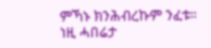ምኻኑ ክንሕብረኩም ንፈቱ። ነዚ ሓበሬታ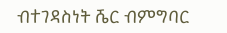ብተገዳስነት ሼር ብምግባር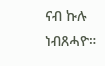ናብ ኩሉ ነብጸሓዮ።